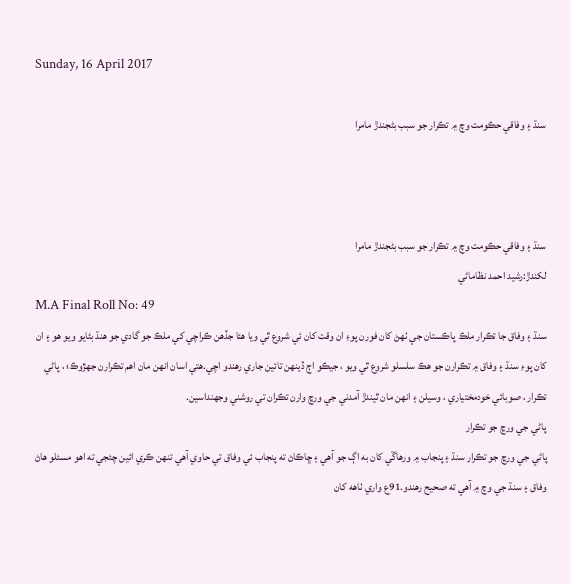Sunday, 16 April 2017

سنڌ ۽ وفاقي حڪومت وچ ۾ تڪرار جو سبب بڻجندڙ مامرا



سنڌ ۽ وفاقي حڪومت وچ ۾ تڪرار جو سبب بڻجندڙ مامرا
لکندڙ:رشيد احمد نظاماڻي
M.A Final Roll No: 49
سنڌ ۽ وفاق جا تڪرار ملڪ پاڪستان جي ٺهڻ کان فورن پوءِ ان وقت کان ئي شروع ٿي ويا هئا جڏهن ڪراچي کي ملڪ جو گادي جو هنڌ بڻايو ويو هو ۽ ان کان پوءِ سنڌ ۽ وفاق ۾ تڪرارن جو هڪ سلسلو شروع ٿي ويو ، جيڪو اڄ ڏينهن تائين جاري رهندو اچي.هتي اسان انهن مان اهم تڪرارن جهڙوڪ؛ ، پاڻي تڪرار ، صوبائي خودمختياري ، وسيلن ۽ انهن مان ٿيندڙ آمدني جي ورڇ وارن تڪران تي روشني وجهنداسين.
پاڻي جي ورڇ جو تڪرار
پاڻي جي ورڇ جو تڪرار سنڌ ۽ پنجاب ۾ ورهاڱي کان به اڳ جو آهي ۽ ڇاڪاڻ ته پنجاب ئي وفاق تي حاوي آهي تنهن ڪري ائين چئجي ته اهو مسئلو هاڻ وفاق ۽ سنڌ جي وچ ۾ آهي ته صحيح رهندو.91ع واري ٺاهه کان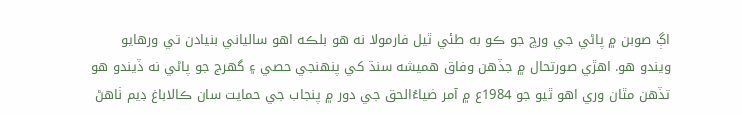اڳ صوبن ۾ پاڻي جي ورڇ جو ڪو به طئي ٿيل فارمولا نه هو بلڪه اهو سالياني بنيادن تي ورهايو ويندو هو. اهڙي صورتحال ۾ جڏهن وفاق هميشه سنڌ کي پنهنجي حصي ۽ گهرج جو پاڻي نه ڏيندو هو تڏهن مٿان وري اهو ٿيو جو 1984ع ۾ آمر ضياءُالحق جي دور ۾ پنجاب جي حمايت سان ڪالاباغ ڊيم ٺاهڻ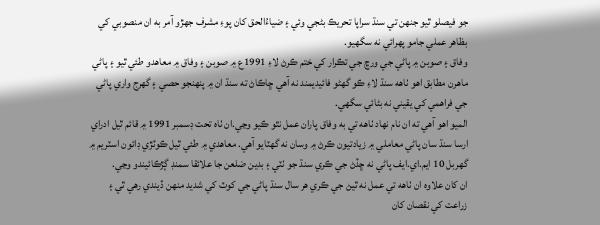جو فيصلو ٿيو جنهن تي سنڌ سراپا تحريڪ بڻجي وئي ۽ ضياءُالحق کان پوءِ مشرف جهڙو آمر به ان منصوبي کي بظاهر عملي جامو پهرائي نه سگهيو.
وفاق ۽ صوبن ۾ پاڻي جي ورڇ جي تڪرار کي ختم ڪرڻ لاءِ 1991ع ۾ صوبن ۽ وفاق ۾ معاهدو طئي ٿيو ۽ پاڻي ماهرن مطابق اهو ٺاهه سنڌ لاءِ ڪو گھڻو فائيديمند نه آهي ڇاڪاڻ ته سنڌ ان ۾ پنهنجو حصي ۽ گھرج واري پاڻي جي فراهمي کي يقيني نه بڻائي سگھي.
الميو اهو آهي ته ان نام نهاد ٺاهه تي به وفاق پاران عمل نٿو ڪيو وڃي.ان ٺاه تحت ڊسمبر 1991 ۾ قائم ٿيل ادراي ارسا سنڌ سان پاڻي معاملي ۾ زيادتيون ڪرڻ ۾ وسان نه گھٽايو آهي. معاهدي ۾ طئي ٿيل ڪوٽڙي ڊائون اسٽريم ۾ گھربل 10 ايم.اي.ايف پاڻي نه ڇڏڻ جي ڪري سنڌ جو ٺٽي ۽ بدين ضلعن جا علائقا سمنڊ ڳڙڪائيندو وڃي.
ان کان علاوه ان ٺاهه تي عمل نه ٿيڻ جي ڪري هر سال سنڌ پاڻي جي کوٽ کي شديد منهن ڏيندي رهي ٿي ۽ زراعت کي نقصان کان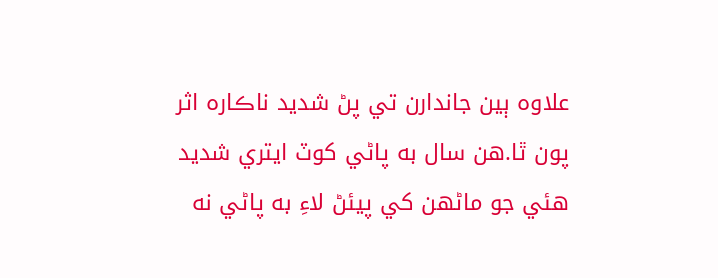علاوه ٻين جاندارن تي پڻ شديد ناڪاره اثر پون ٿا.هن سال به پاڻي کوٽ ايتري شديد هئي جو ماڻهن کي پيئڻ لاءِ به پاڻي نه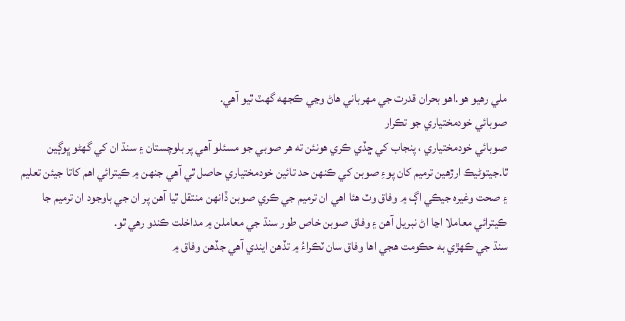ملي رهيو هو.اهو بحران قدرت جي مهرباني هاڻ وڃي ڪجهه گھٽ ٿيو آهي.
صوبائي خودمختياري جو تڪرار
صوبائي خودمختياري ، پنجاب کي ڇڏي ڪري هونئن ته هر صوبي جو مسئلو آهي پر بلوچستان ۽ سنڌ ان کي گھڻو ڀوڳين ٿا.جيتوڻيڪ ارڙهين ترميم کان پوءِ صوبن کي ڪنهن حد تائين خودمختياري حاصل ٿي آهي جنهن ۾ ڪيترائي اهم کاتا جيئن تعليم ۽ صحت وغيره جيڪي اڳ ۾ وفاق وٽ هئا اهي ان ترميم جي ڪري صوبن ڏانهن منتقل ٿيا آهن پر ان جي باوجود ان ترميم جا ڪيترائي معاملا اڃا اڻ نبريل آهن ۽ وفاق صوبن خاص طور سنڌ جي معاملن ۾ مداخلت ڪندو رهي ٿو.
سنڌ جي ڪهڙي به حڪومت هجي اها وفاق سان ٽڪراءُ ۾ تڏهن ايندي آهي جڏهن وفاق ۾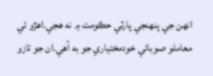انهن جي پنهنجي پارٽي حڪومت ۾ نه هجي.اهڙو ئي معاملو صوبائي خودمختياري جو به آهي.ان جو تازو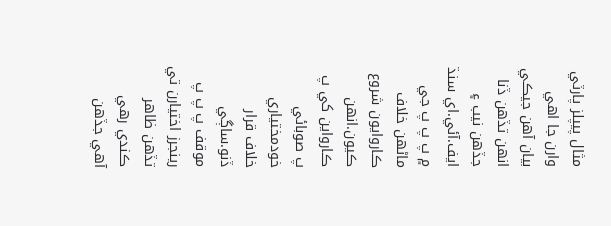مثال پيپلز پارٽي وارن جا اهي بيان آهن جيڪي انهن تڏهن ڏنا جڏهن نيب ۽ ايف.آئي.اي سنڌ ۾ پ پ پ جي ماڻهن خلاف ڪاروايون شروع ڪيون.انهن ڪارواين کي پ پ صوبائي خودمختياري خلاف قرار ڏنو.ساڳي موقف پ پ پ رينجرز اختيارن تي تڏهن ظاهر ڪندي رهي آهي جڏهن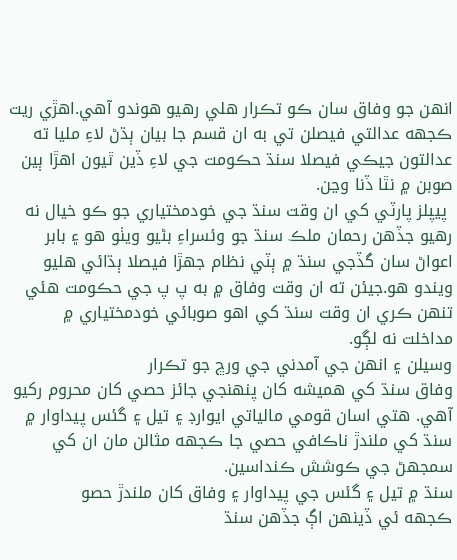انهن جو وفاق سان ڪو تڪرار هلي رهيو هوندو آهي.اهڙي ريت ڪجهه عدالتي فيصلن تي به ان قسم جا بيان ٻڌڻ لاءِ مليا ته عدالتون جيڪي فيصلا سنڌ حڪومت جي لاءِ ڏين ٿيون اهڙا ٻين صوبن ۾ نٿا ڏنا وڃن.
 پيپلز پارٽي کي ان وقت سنڌ جي خودمختياري جو ڪو خيال نه رهيو جڏهن رحمان ملڪ سنڌ جو وئسراءِ بڻيو ويٺو هو ۽ بابر اعواڻ سان گڏجي سنڌ ۾ ٻٽي نظام جهڙا فيصلا ٻڌائي هليو ويندو هو.جيئن ته ان وقت وفاق ۾ به پ پ جي حڪومت هئي تنهن ڪري ان وقت سنڌ کي اهو صوبائي خودمختياري ۾ مداخلت نه لڳو.
وسيلن ۽ انهن جي آمدني جي ورڇ جو تڪرار
وفاق سنڌ کي هميشه کان پنهنجي جائز حصي کان محروم رکيو آهي. هتي اسان قومي مالياتي ايوارڊ ۽ تيل ۽ گئس پيداوار ۾ سنڌ کي ملندڙ ناڪافي حصي جا ڪجهه مثالن مان ان کي سمجهڻ جي ڪوشش ڪنداسين.
سنڌ ۾ تيل ۽ گئس جي پيداوار ۽ وفاق کان ملندڙ حصو
ڪجهه ئي ڏينهن اڳ جڏهن سنڌ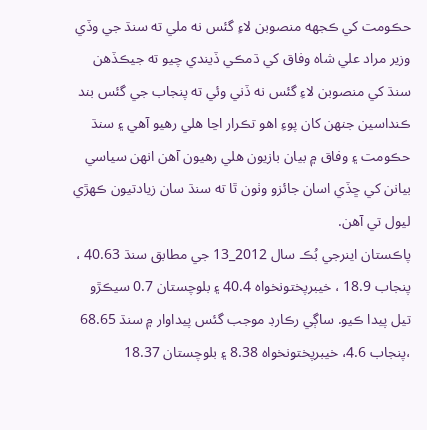حڪومت کي ڪجهه منصوبن لاءِ گئس نه ملي ته سنڌ جي وڏي وزير مراد علي شاه وفاق کي ڌمڪي ڏيندي چيو ته جيڪڏهن سنڌ کي منصوبن لاءِ گئس نه ڏني وئي ته پنجاب جي گئس بند ڪنداسين جنهن کان پوءِ اهو تڪرار اڃا هلي رهيو آهي ۽ سنڌ حڪومت ۽ وفاق ۾ بيان بازيون هلي رهيون آهن انهن سياسي بيانن کي ڇڏي اسان جائزو وٺون ٿا ته سنڌ سان زيادتيون ڪهڙي ليول تي آهن.
پاڪستان اينرجي بُڪ سال 2012_13 جي مطابق سنڌ 40.63 ، پنجاب 18.9 ، خيبرپختونخواه 40.4 ۽ بلوچستان 0.7 سيڪڙو تيل پيدا ڪيو. ساڳي رڪارڊ موجب گئس پيداوار ۾ سنڌ 68.65  ،پنجاب 4.6، خيبرپختونخواه 8.38 ۽ بلوچستان 18.37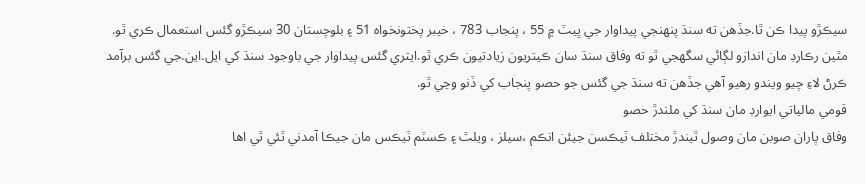سيڪڙو پيدا ڪن ٿا.جڏهن ته سنڌ پنهنجي پيداوار جي ڀيٽ ۾ 55 ، پنجاب 783 ، خيبر پختونخواه 51 ۽ بلوچستان 30 سيڪڙو گئس استعمال ڪري ٿو.
مٿين رڪارڊ مان اندازو لڳائي سگھجي ٿو ته وفاق سنڌ سان ڪيتريون زيادتيون ڪري ٿو.ايتري گئس پيداوار جي باوجود سنڌ کي ايل.اين.جي گئس برآمد ڪرڻ لاءِ چيو ويندو رهيو آهي جڏهن ته سنڌ جي گئس جو حصو پنجاب کي ڏنو وڃي ٿو.
قومي مالياتي ايوارڊ مان سنڌ کي ملندڙ حصو
وفاق پاران صوبن مان وصول ٿيندڙ مختلف ٽيڪسن جيئن انڪم ،سيلز ، ويلٿ ۽ ڪسٽم ٽيڪس مان جيڪا آمدني ٿئي ٿي اها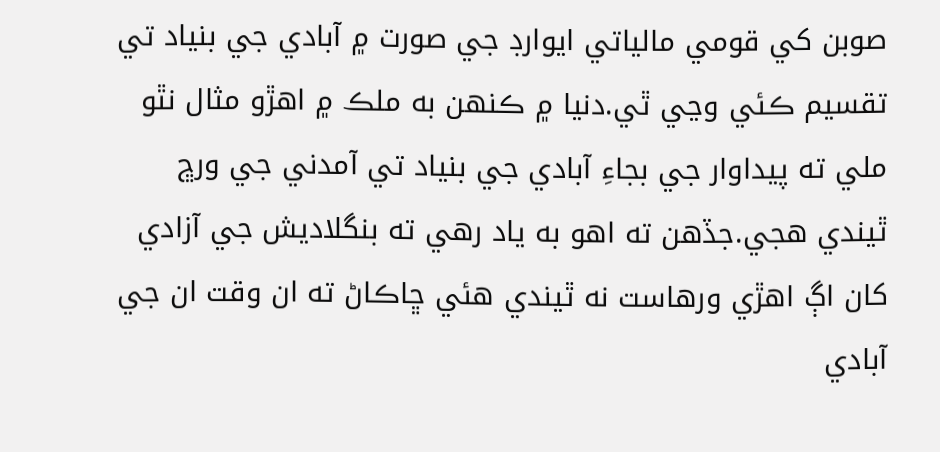صوبن کي قومي مالياتي ايوارڊ جي صورت ۾ آبادي جي بنياد تي تقسيم ڪئي وڃي ٿي.دنيا ۾ ڪنهن به ملڪ ۾ اهڙو مثال نٿو ملي ته پيداوار جي بجاءِ آبادي جي بنياد تي آمدني جي ورڇ ٿيندي هجي.جڏهن ته اهو به ياد رهي ته بنگلاديش جي آزادي کان اڳ اهڙي ورهاست نه ٿيندي هئي ڇاڪاڻ ته ان وقت ان جي آبادي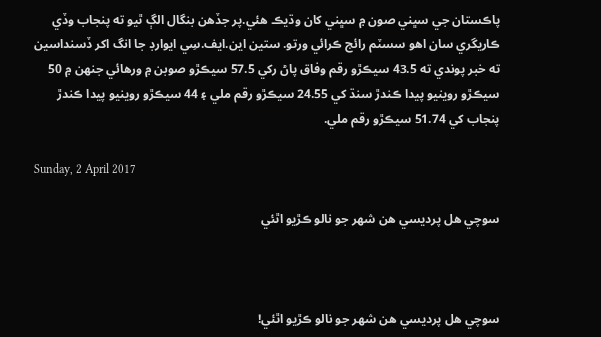پاڪستان جي سڀني صون ۾ سڀني کان وڌيڪ هئي.پر جڏهن بنگال الڳ ٿيو ته پنجاب وڏي ڪاريگري سان اهو سسٽم رائج ڪرائي ورتو. ستين اين.ايف.سِي ايوارڊ جا انگ اکر ڏسنداسين ته خبر پوندي ته 43.5 سيڪڙو رقم وفاق پاڻ رکي 57.5 سيڪڙو صوبن ۾ ورهائي جنهن ۾ 50 سيڪڙو روينيو پيدا ڪندڙ سنڌ کي 24.55 سيڪڙو رقم ملي ۽ 44 سيڪڙو روينيو پيدا ڪندڙ پنجاب کي 51.74 سيڪڙو رقم ملي.

Sunday, 2 April 2017

سوچي هل پرديسي هن شهر جو نالو ڪڙيو اٿئي



سوچي هل پرديسي هن شهر جو نالو ڪڙيو اٿئي!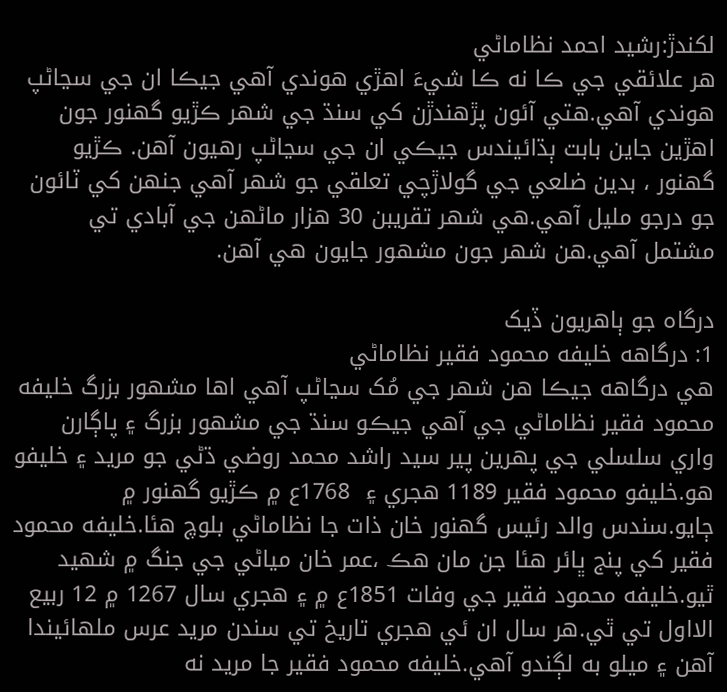لکندڙ:رشيد احمد نظاماڻي
هر علائقي جي ڪا نه ڪا شيءَ اهڙي هوندي آهي جيڪا ان جي سڃاڻپ هوندي آهي.هتي آئون پڙهندڙن کي سنڌ جي شهر ڪڙيو گھنور جون اهڙين جاين بابت ٻڌائيندس جيڪي ان جي سڃاڻپ رهيون آهن. ڪڙيو گھنور ، بدين ضلعي جي گولاڙچي تعلقي جو شهر آهي جنهن کي ٽائون جو درجو مليل آهي.هي شهر تقريبن 30 هزار ماڻهن جي آبادي تي مشتمل آهي.هن شهر جون مشهور جايون هي آهن.

درگاه جو ٻاهريون ڏيک
1: درگاهه خليفه محمود فقير نظاماڻي
هي درگاهه جيڪا هن شهر جي مُک سڃاڻپ آهي اها مشهور بزرگ خليفه محمود فقير نظاماڻي جي آهي جيڪو سنڌ جي مشهور بزرگ ۽ پاڳارن واري سلسلي جي پهرين پير سيد راشد محمد روضي ڌڻي جو مريد ۽ خليفو هو.خليفو محمود فقير 1189 هجري ۽  1768ع ۾ ڪڙيو گهنور ۾ ڄايو.سندس والد رئيس گھنور خان ذات جا نظاماڻي بلوچ هئا.خليفه محمود فقير کي پنج ڀائر هئا جن مان هڪ ،عمر خان مياڻي جي جنگ ۾ شهيد ٿيو.خليفه محمود فقير جي وفات 1851ع ۾ ۽ هجري سال 1267 ۾ 12 ربيع الااول تي ٿي.هر سال ان ئي هجري تاريخ تي سندن مريد عرس ملهائيندا آهن ۽ ميلو به لڳندو آهي.خليفه محمود فقير جا مريد نه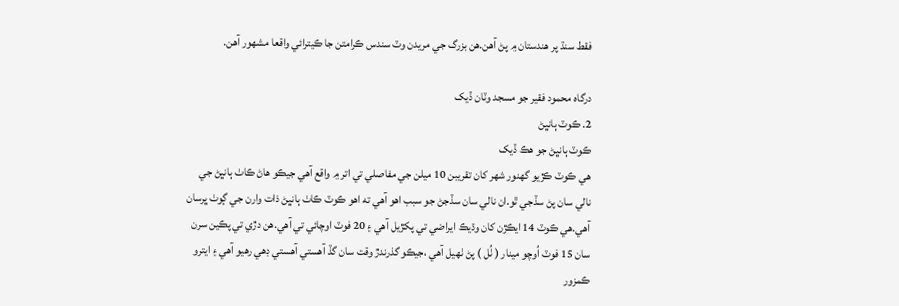فقط سنڌ پر هندستان ۾ پڻ آهن.هن بزرگ جي مريدن وٽ سندس ڪرامتن جا ڪيترائي واقعا مشهور آهن.

درگاه محمود فقير جو مسجد وٽان ڏيک
2. ڪوٽ ٻانڀڻ
ڪوٽ ٻانڀڻ جو هڪ ڏيک
هي ڪوٽ ڪڙيو گھنور شهر کان تقريبن 10 ميلن جي مفاصلي تي اتر ۾ واقع آهي جيڪو هاڻ ڪاٺ ٻانڀڻ جي نالي سان پڻ سڏجي ٿو.ان نالي سان سڏجڻ جو سبب اهو آهي ته اهو ڪوٽ ڪاٺ ٻانڀڻ ذات وارن جي ڳوٺ ڀرسان آهي.هي ڪوٽ 14 ايڪڙن کان وڌيڪ ايراضي تي پکڙيل آهي ۽ 20 فوٽ اوچائي تي آهي.هن دڙي تي پڪين سرن سان 15 فوٽ اُوچو مينار ( ٺُل ) پڻ ٺهيل آهي ،جيڪو گذرندڙ وقت سان گڏ آهستي آهستي ڊهي رهيو آهي ۽ ايترو ڪمزور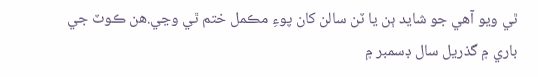ٿي ويو آهي جو شايد ٻن يا ٽن سالن کان پوءِ مڪمل ختم ٿي وڃي.هن ڪوٽ جي باري ۾ گذريل سال ڊسمبر ۾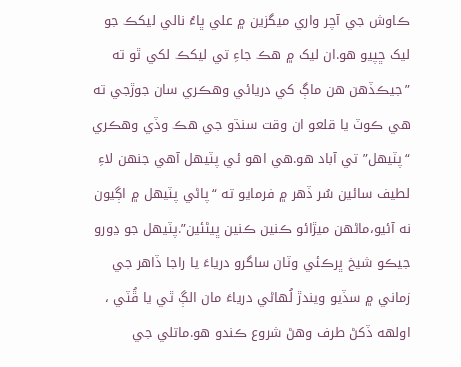ڪاوش جي آچر واري ميگزين ۾ علي ڀاءُ نالي ليکڪ جو ليک ڇپيو هو.ان ليک ۾ هڪ جاءِ تي ليکڪ لکي ٿو ته ”جيڪڏهن هن ماڳ کي دريائي وهڪري سان جوڙجي ته هي ڪوٽ يا قلعو ان وقت سنڌو جي هڪ وڏي وهڪري “پٽيهل” تي آباد هو.هي اهو ئي پٽيهل آهي جنهن لاءِ لطيف سائين سُر ڏهر ۾ فرمايو ته “پاڻي پٽيهل ۾ اڳيون نه آئيو،ماڻهن ميڙائو ڪنين ڪنين ڀيڻئين”.پٽيهل جو ڍورو جيڪو شيخ ڀرڪئي وٽان ساگرو درياءَ يا راجا ڏاهر جي زماني ۾ سڏيو ويندڙ لُهاڻي درياءَ مان الڳ ٿي يا ڦُٽي ، اولهه ڏکڻ طرف وهڻ شروع ڪندو هو.ماتلي جي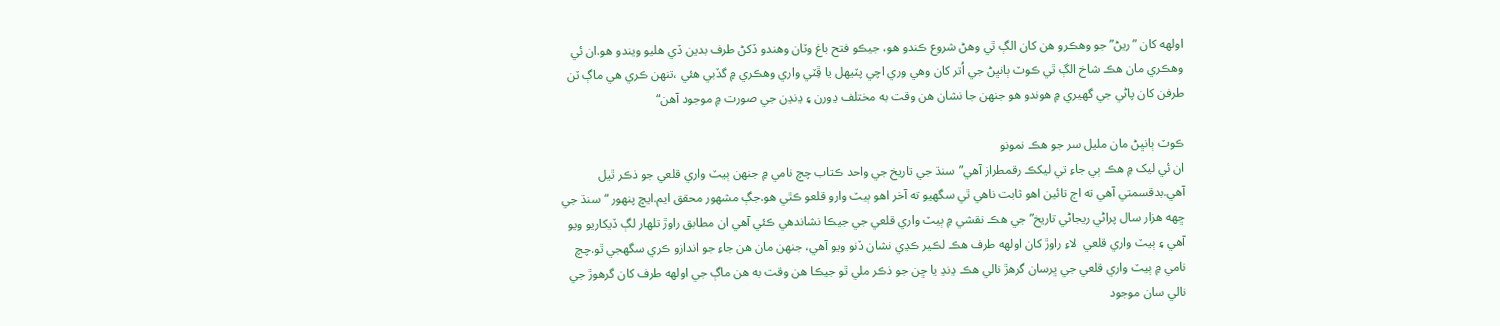اولهه کان ”ريڻ” جو وهڪرو هن کان الڳ ٿي وهڻ شروع ڪندو هو، جيڪو فتح باغ وٽان وهندو ڏکڻ طرف بدين ڏي هليو ويندو هو.ان ئي وهڪري مان هڪ شاخ الڳ ٿي ڪوٽ ٻانڀڻ جي اُتر کان وهي وري اچي پٽيهل يا ڦِٽي واري وهڪري ۾ گڏبي هئي ،تنهن ڪري هي ماڳ ٽن طرفن کان پاڻي جي گھيري ۾ هوندو هو جنهن جا نشان هن وقت به مختلف ڍورن ۽ ڍنڍن جي صورت ۾ موجود آهن“

ڪوٽ ٻانڀڻ مان مليل سر جو هڪ نمونو
ان ئي ليک ۾ هڪ ٻي جاءِ تي ليکڪ رقمطراز آهي”سنڌ جي تاريخ جي واحد ڪتاب چچ نامي ۾ جنهن ٻيٽ واري قلعي جو ذڪر ٿيل آهي.بدقسمتي آهي ته اڄ تائين اهو ثابت ناهي ٿي سگھيو ته آخر اهو ٻيٽ وارو قلعو ڪٿي هو.جڳ مشهور محقق ايم.ايڇ پنهور “سنڌ جي ڇهه هزار سال پراڻي ريجاڻي تاريخ” جي هڪ نقشي ۾ ٻيٽ واري قلعي جي جيڪا نشاندهي ڪئي آهي ان مطابق راوڙ تلهار لڳ ڏيکاريو ويو آهي ۽ ٻيٽ واري قلعي  لاءِ راوڙ کان اولهه طرف هڪ لڪير ڪڍي نشان ڏنو ويو آهي، جنهن مان هن جاءِ جو اندازو ڪري سگھجي ٿو.چچ نامي ۾ ٻيٽ واري قلعي جي ڀرسان گرهڙ نالي هڪ ڍنڍ يا ڇن جو ذڪر ملي ٿو جيڪا هن وقت به هن ماڳ جي اولهه طرف کان گرهوڙ جي نالي سان موجود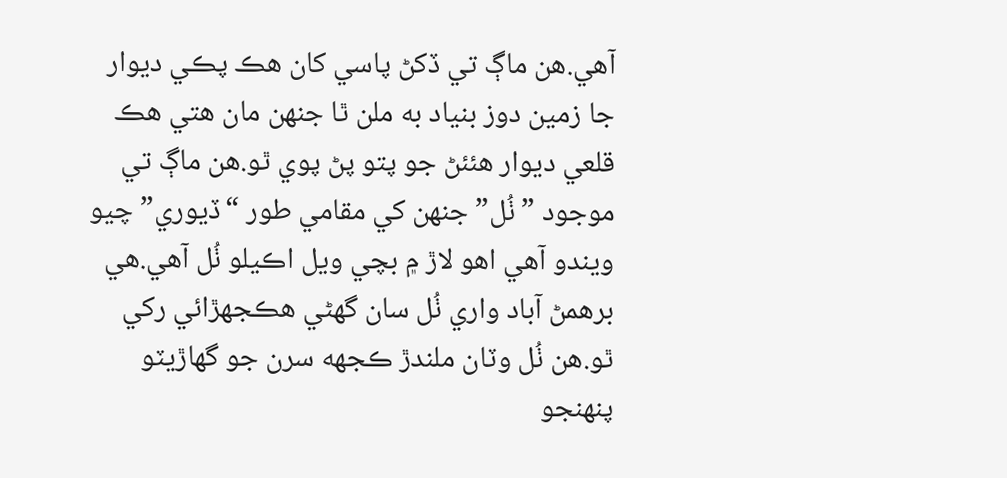آهي.هن ماڳ تي ڏکڻ پاسي کان هڪ پڪي ديوار  جا زمين دوز بنياد به ملن ٿا جنهن مان هتي هڪ قلعي ديوار هئئڻ جو پتو پڻ پوي ٿو.هن ماڳ تي موجود ”ٺُل” جنهن کي مقامي طور “ڏيوري” چيو ويندو آهي اهو لاڙ ۾ بچي ويل اڪيلو ٺُل آهي.هي برهمڻ آباد واري ٺُل سان گھڻي هڪجهڙائي رکي ٿو.هن ٺُل وٽان ملندڙ ڪجهه سرن جو گھاڙيٽو پنهنجو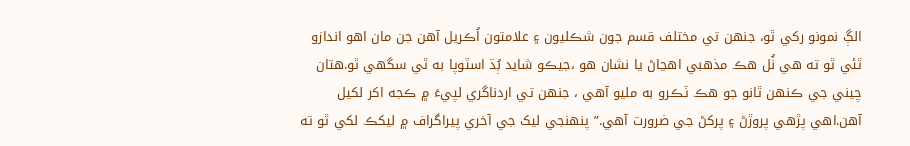الڳ نمونو رکي ٿو، جنهن تي مختلف قسم جون شڪليون ۽ علامتون اُڪريل آهن جن مان اهو اندازو ٿئي ٿو ته هي ٺُل هڪ مذهبي اهڃاڻ يا نشان هو ،جيڪو شايد ٻُڌ اسٽوپا به ٿي سگھي ٿو.هتان چيني جي ڪنهن ٿانو جو هڪ ٽڪرو به مليو آهي ، جنهن تي اردناگري لپيءَ ۾ ڪجه اکر لکيل آهن.اهي پڙهي پروڙڻ ۽ پرکڻ جي ضرورت آهي.” پنهنجي ليک جي آخري پيراگراف ۾ ليکڪ لکي ٿو ته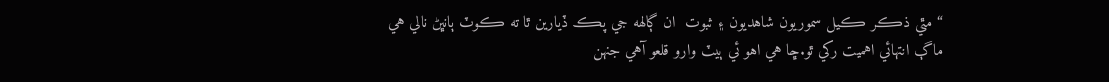“مٿي ذڪر ڪيل سموريون شاهديون ۽ ثبوت  ان ڳالهه جي پڪ ڏيارين ٿا ته ڪوٽ ٻانڀڻ نالي هي ماڳ انتهائي اهميت رکي ٿو.ڇا هي اهو ئي ٻيٽ وارو قلعو آهي جنهن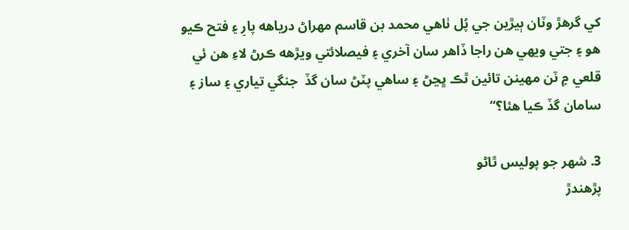کي گرهڙ وٽان ٻيڙين جي پُل ٺاهي محمد بن قاسم مهراڻ درياهه پارِ ۽ فتح ڪيو هو ۽ جتي ويهي هن راجا ڏاهر سان آخري ۽ فيصلائتي ويڙهه ڪرڻ لاءِ هن ئي قلعي ۾ ٽن مهينن تائين ٿڪ ڀڃڻ ۽ ساهي پٽڻ سان گڏ  جنگي تياري ۽ ساز ۽ سامان گڏ ڪيا هئا؟“

3. شهر جو پوليس ٿاڻو
پڙهندڙ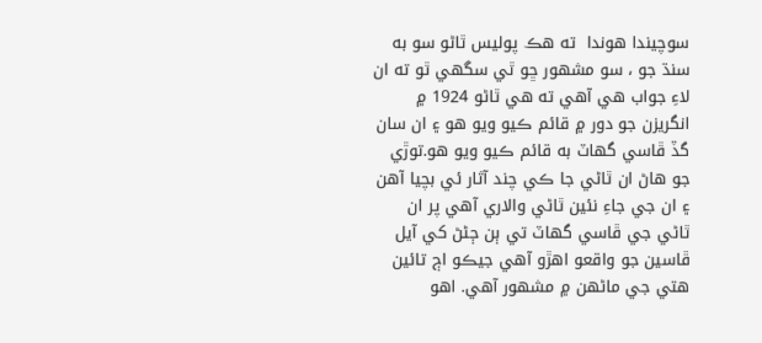سوچيندا هوندا  ته هڪ پوليس ٿاڻو سو به سنڌ جو ، سو مشهور ڇو ٿي سگهي ٿو ته ان لاءِ جواب هي آهي ته هي ٿاڻو 1924 ۾ انگريزن جو دور ۾ قائم ڪيو ويو هو ۽ ان سان گڏ ڦاسي گھاٽ به قائم ڪيو ويو هو.توڙي جو هاڻ ان ٿاڻي جا ڪي چند آثار ئي بچيا آهن ۽ ان جي جاءِ نئين ٿاڻي والاري آهي پر ان ٿاڻي جي ڦاسي گھاٽ تي ٻن ڄڻڻ کي آيل  ڦاسين جو واقعو اهڙو آهي جيڪو اڄ تائين هتي جي ماڻهن ۾ مشهور آهي. اهو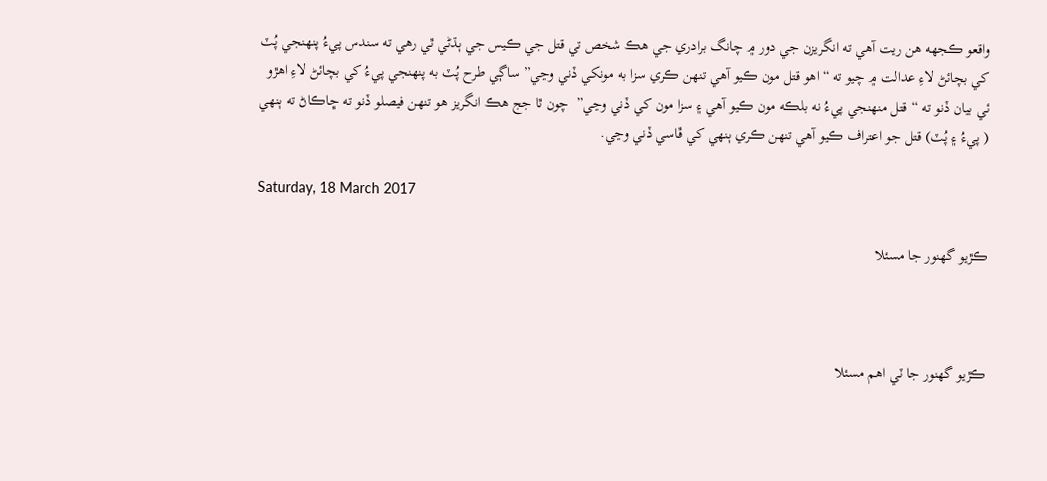واقعو ڪجهه هن ريت آهي ته انگريزن جي دور ۾ چانگ برادري جي هڪ شخص تي قتل جي ڪيس جي ٻڌڻي ٿي رهي ته سندس پيءُ پنهنجي پُٽ کي بچائڻ لاءِ عدالت ۾ چيو ته “اهو قتل مون ڪيو آهي تنهن ڪري سزا به مونکي ڏني وڃي” ساڳي طرح پُٽ به پنهنجي پيءُ کي بچائڻ لاءِ اهڙو ئي بيان ڏنو ته “قتل منهنجي پيءُ نه بلڪه مون ڪيو آهي ۽ سزا مون کي ڏني وڃي”  چون ٿا جج هڪ انگريز هو تنهن فيصلو ڏنو ته ڇاڪاڻ ته ٻنهي ( پيءُ ۽ پُٽ) قتل جو اعتراف ڪيو آهي تنهن ڪري ٻنهي کي ڦاسي ڏني وڃي.

Saturday, 18 March 2017

ڪڙيو گھنور جا مسئلا



ڪڙيو گهنور جا ٽي اهم مسئلا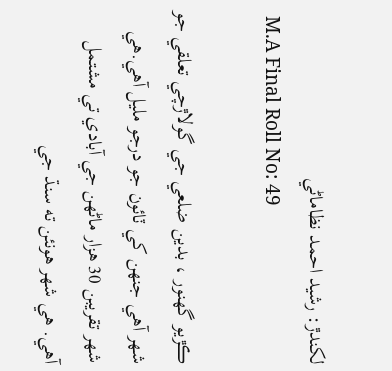لکندڙ: رشيد احمد نظاماڻي
 M.A Final Roll No: 49

ڪڙيو گھنور ، بدين ضلعي جي گولاڙچي تعلقي جو شهر آهي جنهن کي ٽائون جو درجو مليل آهي.هي شهر تقريبن 30 هزار ماڻهن جي آبادي تي مشتمل آهي. هي شهر هونئن ته سنڌ جي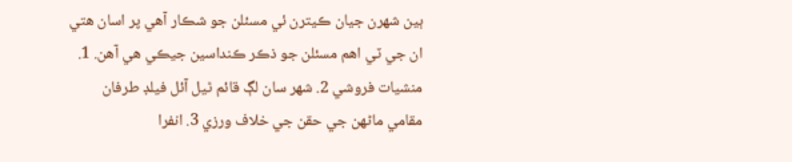ٻين شهرن جيان ڪيترن ئي مسئلن جو شڪار آهي پر اسان هتي ان جي ٽي اهم مسئلن جو ذڪر ڪنداسين جيڪي هي آهن. 1. منشيات فروشي 2. شهر سان لڳ قائم ٿيل آئل فيلڊ طرفان مقامي ماڻهن جي حقن جي خلاف ورزي 3. انفرا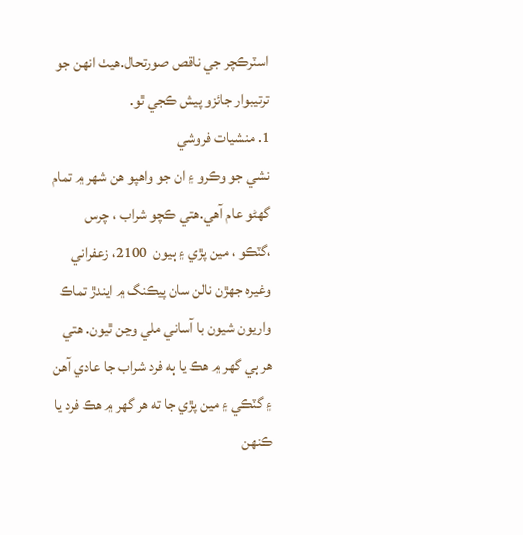اسٽرڪچر جي ناقص صورتحال.هيٺ انهن جو ترتيبوار جائزو پيش ڪجي ٿو.
1. منشيات فروشي
نشي جو وڪرو ۽ ان جو واهپو هن شهر ۾ تمام گھڻو عام آهي.هتي ڪچو شراب ، چرس ،گٽڪو ، مين پڙي ۽ ٻيون  2100، زعفراني وغيره جهڙن نالن سان پيڪنگ ۾ ايندڙ تماڪ واريون شيون با آساني ملي وڃن ٿيون. هتي هر ٻي گهر ۾ هڪ يا ٻه فرد شراب جا عادي آهن ۽ گٽڪي ۽ مين پڙي جا ته هر گهر ۾ هڪ فرد يا ڪنهن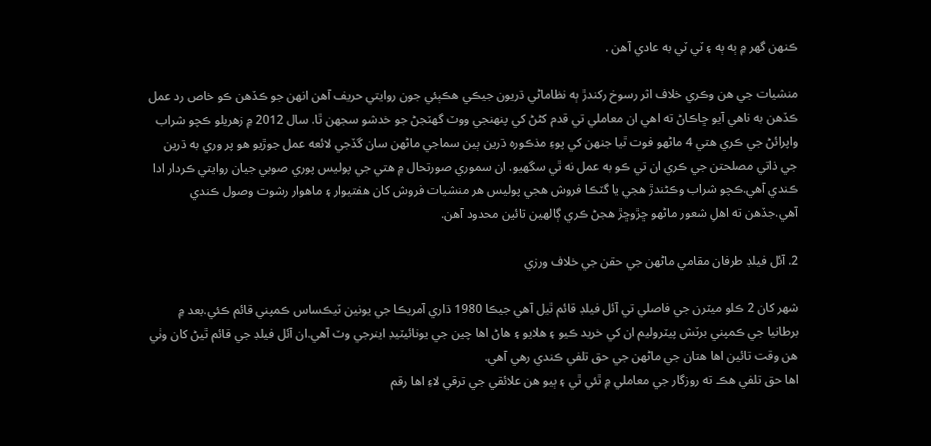ڪنهن گهر ۾ ٻه ٻه ۽ ٽي ٽي به عادي آهن .

منشيات جي هن وڪري خلاف اثر رسوخ رکندڙ ٻه نظاماڻي ڌريون جيڪي هڪٻئي جون روايتي حريف آهن انهن جو ڪڏهن ڪو خاص رد عمل ڪڏهن به ناهي آيو ڇاڪاڻ ته اهي ان معاملي تي قدم کڻڻ کي پنهنجي ووٽ گھٽجڻ جو خدشو سجهن ٿا. سال 2012 ۾ زهريلو ڪچو شراب واپرائڻ جي ڪري هتي 4 ماڻهو فوت ٿيا جنهن کي پوءِ مذڪوره ڌرين ٻين سماجي ماڻهن سان گڏجي لائعه عمل جوڙيو هو پر وري به ڌرين جي ذاتي مصلحتن جي ڪري ان تي ڪو به عمل نه ٿي سگهيو. ان سموري صورتحال ۾ هتي جي پوليس پوري صوبي جيان روايتي ڪردار ادا ڪندي آهي.ڪچو شراب وڪڻندڙ هجي يا گٽڪا فروش هجي پوليس هر منشيات فروش کان هفتيوار ۽ ماهوار رشوت وصول ڪندي آهي.جڏهن ته اهلِ شعور ماڻهو ڇڙوڇڙ هجڻ ڪري ڳالهين تائين محدود آهن.

2. آئل فيلڊ طرفان مقامي ماڻهن جي حقن جي خلاف ورزي

شهر کان 2 ڪلو ميٽرن جي فاصلي تي آئل فيلڊ قائم ٿيل آهي جيڪا 1980 ڌاري آمريڪا جي يونين ٽيڪساس ڪمپني قائم ڪئي.بعد ۾ برطانيا جي ڪمپني برٽش پيٽروليم ان کي خريد ڪيو ۽ هلايو ۽ هاڻ اها چين جي يونائيٽيڊ اينرجي وٽ آهي.ان آئل فيلڊ جي قائم ٿيڻ کان وٺي هن وقت تائين اها هتان جي ماڻهن جي حق تلفي ڪندي رهي آهي.
اها حق تلفي هڪ ته روزگار جي معاملي ۾ ٿئي ٿي ۽ ٻيو هن علائقي جي ترقي لاءِ اها رقم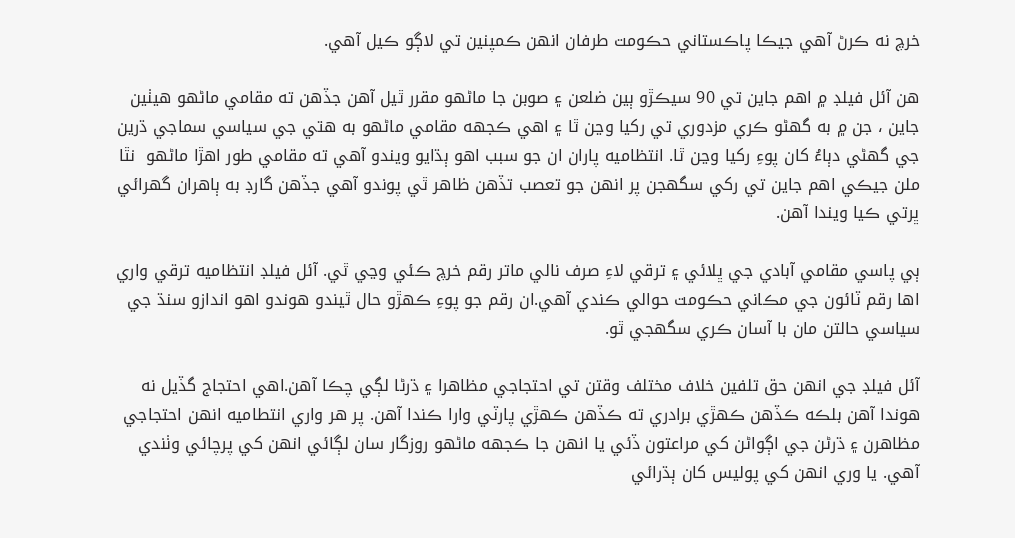خرچ نه ڪرڻ آهي جيڪا پاڪستاني حڪومت طرفان انهن ڪمپنين تي لاڳو ڪيل آهي.

هن آئل فيلڊ ۾ اهم جاين تي 90 سيڪڙو ٻين ضلعن ۽ صوبن جا ماڻهو مقرر ٿيل آهن جڏهن ته مقامي ماڻهو هيٺين جاين ، جن ۾ به گهڻو ڪري مزدوري تي رکيا وڃن ٿا ۽ اهي ڪجهه مقامي ماڻهو به هتي جي سياسي سماجي ڌرين جي گهڻي دٻاءُ کان پوءِ رکيا وڃن ٿا. انتظاميه پاران ان جو سبب اهو ٻڌايو ويندو آهي ته مقامي طور اهڙا ماڻهو  نٿا ملن جيڪي اهم جاين تي رکي سگهجن پر انهن جو تعصب تڏهن ظاهر ٿي پوندو آهي جڏهن گارڊ به ٻاهران گھرائي ڀرتي ڪيا ويندا آهن.

ٻي پاسي مقامي آبادي جي ڀلائي ۽ ترقي لاءِ صرف نالي ماتر رقم خرچ ڪئي وڃي ٿي. آئل فيلڊ انتظاميه ترقي واري اها رقم ٽائون جي مڪاني حڪومت حوالي ڪندي آهي.ان رقم جو پوءِ ڪهڙو حال ٿيندو هوندو اهو اندازو سنڌ جي سياسي حالتن مان با آسان ڪري سگھجي ٿو.

آئل فيلڊ جي انهن حق تلفين خلاف مختلف وقتن تي احتجاجي مظاهرا ۽ ڌرڻا لڳي چڪا آهن.اهي احتجاج گڏيل نه هوندا آهن بلڪه ڪڏهن ڪهڙي برادري ته ڪڏهن ڪهڙي پارٽي وارا ڪندا آهن. پر هر واري انتطاميه انهن احتجاجي مظاهرن ۽ ڌرڻن جي اڳواڻن کي مراعتون ڏئي يا انهن جا ڪجهه ماڻهو روزگار سان لڳائي انهن کي پرچائي وٺندي آهي. يا وري انهن کي پوليس کان ٻڌرائي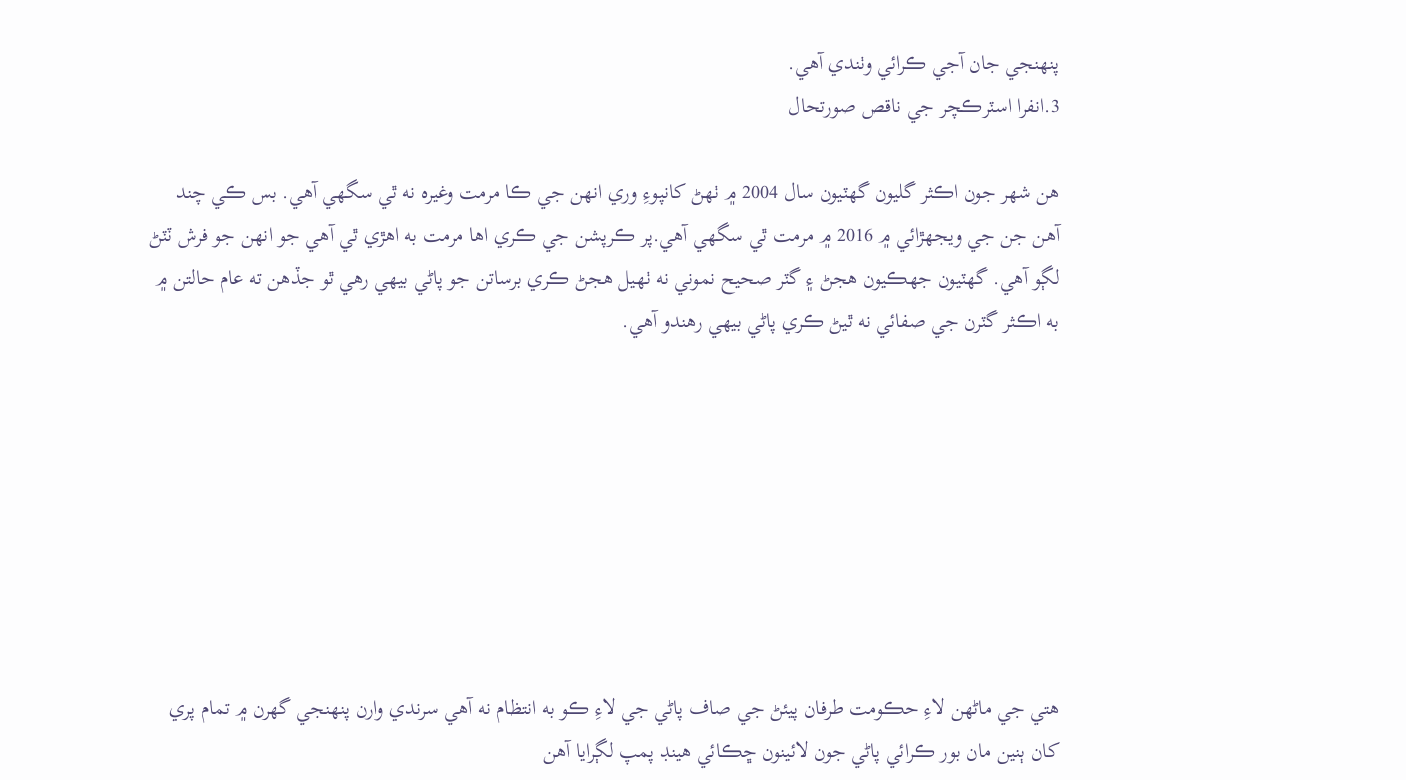پنهنجي جان آجي ڪرائي وٺندي آهي.
3.انفرا اسٽرڪچر جي ناقص صورتحال

هن شهر جون اڪثر گليون گهٽيون سال 2004 ۾ ٺهڻ کانپوءِ وري انهن جي ڪا مرمت وغيره نه ٿي سگھي آهي. بس ڪي چند آهن جن جي ويجهڙائي ۾ 2016 ۾ مرمت ٿي سگھي آهي.پر ڪرپشن جي ڪري اها مرمت به اهڙي ٿي آهي جو انهن جو فرش ٽٽڻ لڳو آهي. گھٽيون جھڪيون هجڻ ۽ گٽر صحيح نموني نه ٺهيل هجڻ ڪري برساتن جو پاڻي بيهي رهي ٿو جڏهن ته عام حالتن ۾ به اڪثر گٽرن جي صفائي نه ٿيڻ ڪري پاڻي بيهي رهندو آهي.








هتي جي ماڻهن لاءِ حڪومت طرفان پيئڻ جي صاف پاڻي جي لاءِ ڪو به انتظام نه آهي سرندي وارن پنهنجي گهرن ۾ تمام پري کان ٻنين مان بور ڪرائي پاڻي جون لائينون ڇڪائي هينڊ پمپ لڳرايا آهن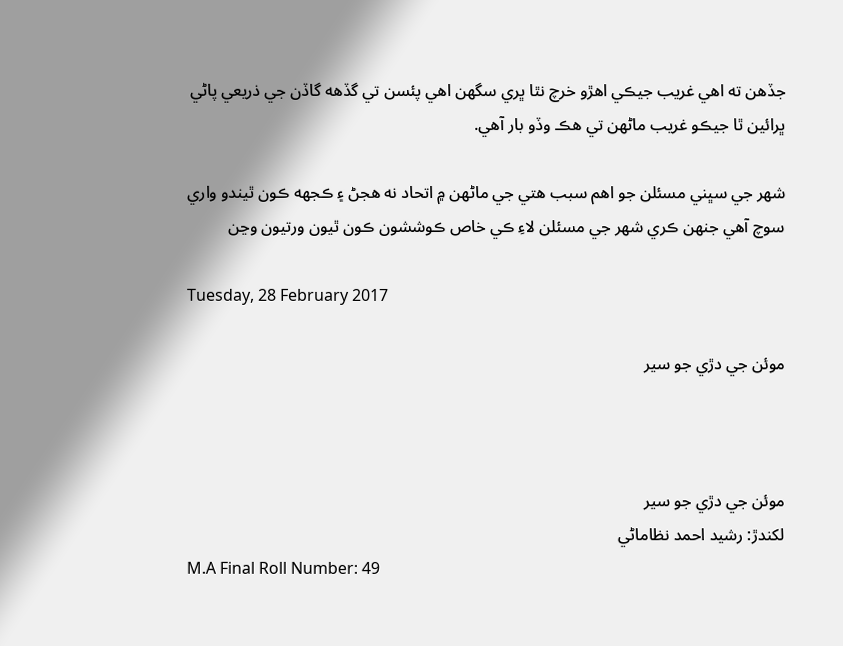جڏهن ته اهي غريب جيڪي اهڙو خرچ نٿا ڀري سگهن اهي پئسن تي گڏهه گاڏن جي ذريعي پاڻي ڀرائين ٿا جيڪو غريب ماڻهن تي هڪ وڏو بار آهي.

شهر جي سڀني مسئلن جو اهم سبب هتي جي ماڻهن ۾ اتحاد نه هجڻ ۽ ڪجهه ڪون ٿيندو واري سوچ آهي جنهن ڪري شهر جي مسئلن لاءِ ڪي خاص ڪوششون ڪون ٿيون ورتيون وڃن

Tuesday, 28 February 2017

موئن جي دڙي جو سير



موئن جي دڙي جو سير
لکندڙ: رشيد احمد نظاماڻي
M.A Final Roll Number: 49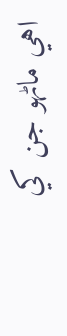اهي ماڻهو جن کي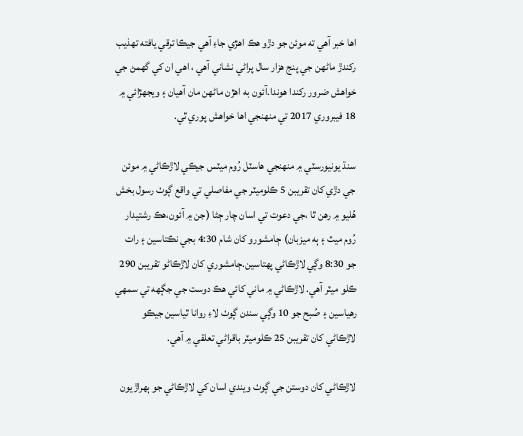اها خبر آهي ته موئن جو دڙو هڪ اهڙي جاءِ آهي جيڪا ترقي يافته تهذيب رکندڙ ماڻهن جي پنج هزار سال پراڻي نشاني آهي ، اهي ان کي گهمڻ جي خواهش ضرور رکندا هوندا.آئون به اهڙن ماڻهن مان آهيان ۽ ويجهڙائي ۾ 18 فيبروري 2017 تي منهنجي اها خواهش پوري ٿي.

سنڌ يونيورسٽي ۾ منهنجي هاسٽل رُوم ميٽس جيڪي لاڙڪاڻي ۾ موئن جي دڙي کان تقريبن 5 ڪلوميٽر جي مفاصلي تي واقع ڳوٺ رسول بخش هُليو ۾ رهن ٿا ،جي دعوت تي اسان چار ڄڻا (جن ۾ آئون،هڪ رشتيدار رُوم ميٽ ۽ ٻه ميزبان) ڄامشورو کان شام 4:30 بجي نڪتاسين ۽ رات جو 8:30 وڳي لاڙڪاڻي پهتاسين.ڄامشوري کان لاڙڪاڻو تقريبن 290 ڪلو ميٽر آهي. لاڙڪاڻي ۾ ماني کائي هڪ دوست جي جڳهه تي سمهي رهياسين ۽ صُبح جو 10 وڳي سندن ڳوٺ لاءِ روانا ٿياسين جيڪو لاڙڪاڻي کان تقريبن 25 ڪلوميٽر باقراڻي تعلقي ۾ آهي.

لاڙڪاڻي کان دوستن جي ڳوٺ ويندي اسان کي لاڙڪاڻي جو ٻهراڙيون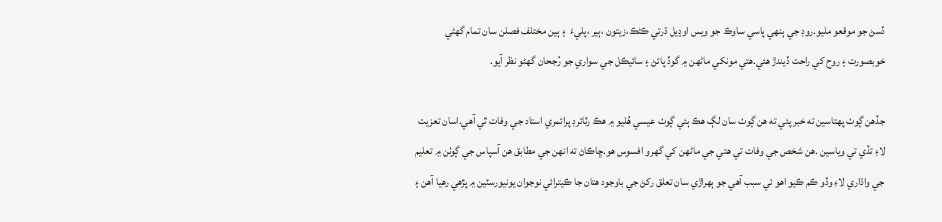ڏسڻ جو موقعو مليو.روڊ جي ٻنهي پاسي ساوڪ جو ويس اوڍيل ڌرتي ڪڻڪ،زيتون ،ٻير ،پليءَ  ۽ ٻين مختلف فصلن سان تمام گهڻي خوبصورت ۽ روح کي راحت ڏيندڙ هئي.هتي مونکي ماڻهن ۾ گوڏ پائڻ ۽ سائيڪل جي سواري جو رُجحان گھڻو نظر آيو.

جڏهن ڳوٺ پهتاسين ته خبر پئي ته هن ڳوٺ سان لڳ هڪ ٻئي ڳوٺ عيسي هُليو ۾ هڪ رٽائرڊ پرائمري استاد جي وفات ٿي آهي.اسان تعزيت لاءِ تڏي تي وياسين .هن شخص جي وفات تي هتي جي ماڻهن کي گهرو افسوس هو.ڇاڪاڻ ته انهن جي مطابق هن آسپاس جي ڳوٺن ۾ تعليم جي واڌاري لاءِ وڏو ڪم ڪيو اهو ئي سبب آهي جو ٻهراڙي سان تعلق رکڻ جي باوجود هتان جا ڪيترائي نوجوان يونيورسٽين ۾ پڙهي رهيا آهن ۽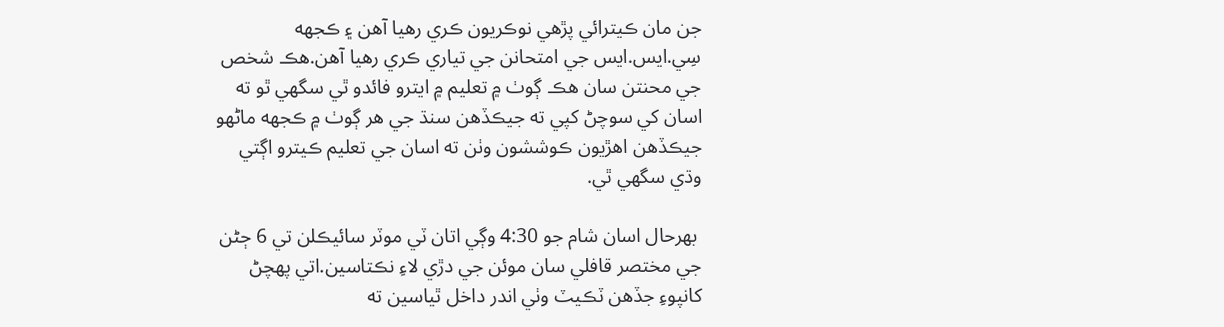جن مان ڪيترائي پڙهي نوڪريون ڪري رهيا آهن ۽ ڪجهه سِي.ايس.ايس جي امتحانن جي تياري ڪري رهيا آهن.هڪ شخص جي محنتن سان هڪ ڳوٺ ۾ تعليم ۾ ايترو فائدو ٿي سگهي ٿو ته اسان کي سوچڻ کپي ته جيڪڏهن سنڌ جي هر ڳوٺ ۾ ڪجهه ماڻهو جيڪڏهن اهڙيون ڪوششون وٺن ته اسان جي تعليم ڪيترو اڳتي وڌي سگهي ٿي.

 بهرحال اسان شام جو 4:30 وڳي اتان ٽي موٽر سائيڪلن تي 6 ڄڻن جي مختصر قافلي سان موئن جي دڙي لاءِ نڪتاسين.اتي پهچڻ کانپوءِ جڏهن ٽڪيٽ وٺي اندر داخل ٿياسين ته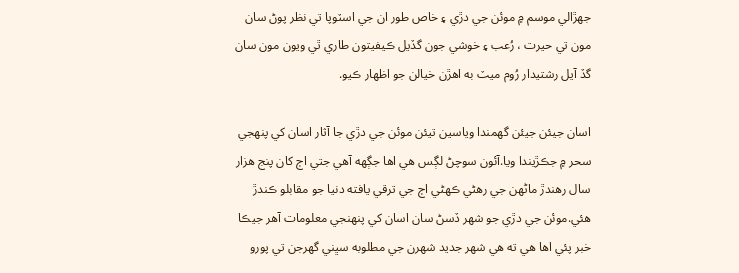جهڙالي موسم ۾ موئن جي دڙي ۽ خاص طور ان جي اسٽوپا تي نظر پوڻ سان مون تي حيرت ، رُعب ۽ خوشي جون گڏيل ڪيفيتون طاري ٿي ويون مون سان گڏ آيل رشتيدار رُوم ميٽ به اهڙن خيالن جو اظهار ڪيو.

اسان جيئن جيئن گهمندا وياسين تيئن موئن جي دڙي جا آثار اسان کي پنهجي سحر ۾ جڪڙيندا ويا.آئون سوچڻ لڳس هي اها جڳهه آهي جتي اڄ کان پنج هزار سال رهندڙ ماڻهن جي رهڻي ڪهڻي اڄ جي ترقي يافته دنيا جو مقابلو ڪندڙ هئي.موئن جي دڙي جو شهر ڏسڻ سان اسان کي پنهنجي معلومات آهر جيڪا خبر پئي اها هي ته هي شهر جديد شهرن جي مطلوبه سڀني گهرجن تي پورو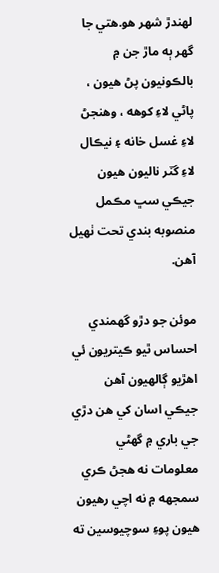لهندڙ شهر هو.هتي جا گهر ٻه ماڙ جن ۾ بالڪونيون پڻ هيون ، پاڻي لاءِ کوهه ، وهنجڻ لاءِ غسل خانه ۽ نيڪال لاءِ گٽر ناليون هيون جيڪي سڀ مڪمل منصوبه بندي تحت ٺهيل آهن.

موئن جو دڙو گهمندي احساس ٿيو ڪيتريون ئي اهڙيو ڳالهيون آهن جيڪي اسان کي هن دڙي جي باري ۾ گھڻي معلومات نه هجڻ ڪري سمجهه ۾ نه اچي رهيون هيون پوءِ سوچيوسين ته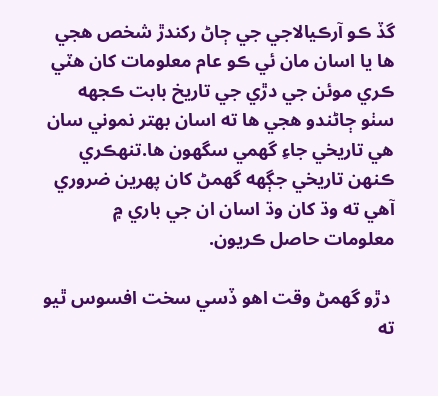گڏ ڪو آرڪيالاجي جي ڄاڻ رکندڙ شخص هجي ها يا اسان مان ئي ڪو عام معلومات کان هٽي ڪري موئن جي دڙي جي تاريخ بابت ڪجهه سٺو ڄاڻندو هجي ها ته اسان بهتر نموني سان هي تاريخي جاءِ گهمي سگهون ها.تنهڪري ڪنهن تاريخي جڳهه گهمڻ کان پهرين ضروري آهي ته وڌ کان وڌ اسان ان جي باري ۾ معلومات حاصل ڪريون.

 دڙو گھمڻ وقت اهو ڏسي سخت افسوس ٿيو ته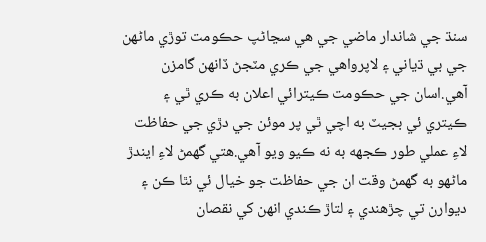سنڌ جي شاندار ماضي جي هي سڃاڻپ حڪومت توڙي ماڻهن جي بي ڌياني ۽ لاپرواهي جي ڪري مٽجڻ ڏانهن گامزن آهي.اسان جي حڪومت ڪيترائي اعلان به ڪري ٿي ۽ ڪيتري ئي بجيٽ به اچي ٿي پر موئن جي دڙي جي حفاظت لاءِ عملي طور ڪجهه به نه ڪيو ويو آهي.هتي گھمڻ لاءِ ايندڙ ماڻهو به گهمڻ وقت ان جي حفاظت جو خيال ئي نٿا ڪن ۽ ديوارن تي چڙهندي ۽ لتاڙ ڪندي انهن کي نقصان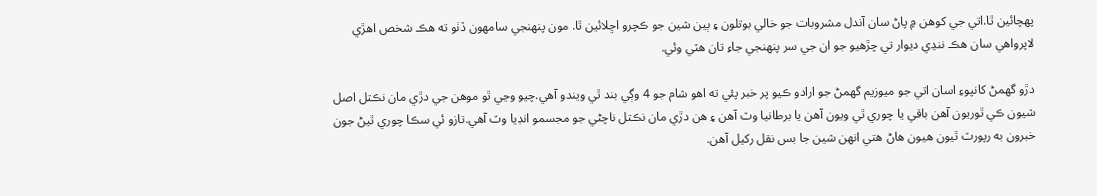پهچائين ٿا.اتي جي کوهن ۾ پاڻ سان آندل مشروبات جو خالي بوتلون ۽ ٻين شين جو ڪچرو اڇلائين ٿا. مون پنهنجي سامهون ڏٺو ته هڪ شخص اهڙي لاپرواهي سان هڪ ننڍي ديوار تي چڙهيو جو ان جي سر پنهنجي جاءِ تان هٽي وئي.

دڙو گھمڻ کانپوءِ اسان اتي جو ميوزيم گهمڻ جو ارادو ڪيو پر خبر پئي ته اهو شام جو 4 وڳي بند ٿي ويندو آهي.چيو وڃي ٿو موهن جي دڙي مان نڪتل اصل شيون ڪي ٿوريون آهن باقي يا چوري ٿي ويون آهن يا برطانيا وٽ آهن ۽ هن دڙي مان نڪتل ناچڻي جو مجسمو انڊيا وٽ آهي.تازو ئي سڪا چوري ٿيڻ جون خبرون به رپورٽ ٿيون هيون هاڻ هتي انهن شين جا بس نقل رکيل آهن.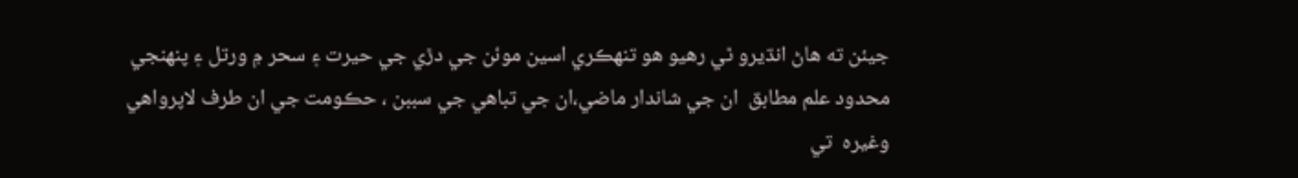جيئن ته هاڻ انڌيرو ٿي رهيو هو تنهڪري اسين موئن جي دڙي جي حيرت ۽ سحر ۾ ورتل ۽ پنهنجي محدود علم مطابق  ان جي شاندار ماضي،ان جي تباهي جي سببن ، حڪومت جي ان طرف لاپرواهي وغيره  تي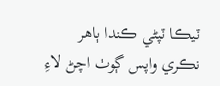ٽيڪا ٽپڻي ڪندا ٻاهر نڪري واپس ڳوٺ اچڻ لاءِ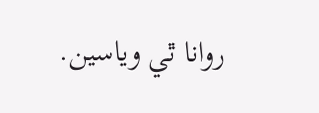روانا ٿي وياسين.